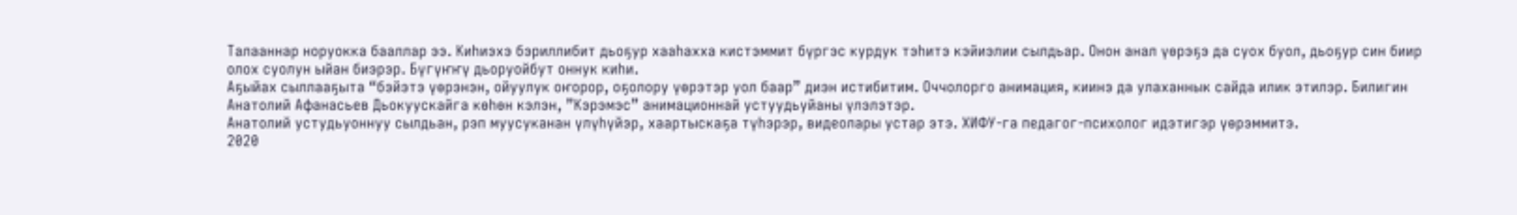Талааннар норуокка бааллар ээ. Киһиэхэ бэриллибит дьоҕур хааһахха кистэммит бүргэс курдук тэһитэ кэйиэлии сылдьар. Онон анал үөрэҕэ да суох буол, дьоҕур син биир олох суолун ыйан биэрэр. Бүгүҥҥү дьоруойбут оннук киһи.
Аҕыйах сыллааҕыта “бэйэтэ үөрэнэн, ойуулук оҥорор, оҕолору үөрэтэр уол баар” диэн истибитим. Оччолорго анимация, киинэ да улаханнык сайда илик этилэр. Билигин Анатолий Афанасьев Дьокуускайга көһөн кэлэн, ”Кэрэмэс” анимационнай устуудьуйаны үлэлэтэр.
Анатолий устудьуоннуу сылдьан, рэп муусуканан үлүһүйэр, хаартыскаҕа түһэрэр, видеолары устар этэ. ХИФУ-га педагог-психолог идэтигэр үөрэммитэ.
2020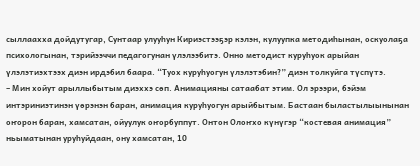сыллаахха дойдутугар, Сунтаар улууһун Кириэстээҕэр кэлэн, кулуупка методиһынан, оскуолаҕа психологынан, тэрийээччи педагогунан үлэлээбитэ. Онно методист куруһуок арыйан үлэлэтиэхтээх диэн ирдэбил баара. “Туох куруһуогун үлэлэтэбин?” диэн толкуйга түспүтэ.
– Мин хойут арыллыбытым диэххэ сөп. Анимацияны сатаабат этим. Ол эрээри, бэйэм интэриниэтинэн үөрэнэн баран, анимация куруһуогун арыйбытым. Бастаан быластылыынынан оҥорон баран, хамсатан, ойуулук оҥорбуппут. Онтон Олоҥхо күнүгэр “костевая анимация” ньыматынан уруһуйдаан, ону хамсатан, 10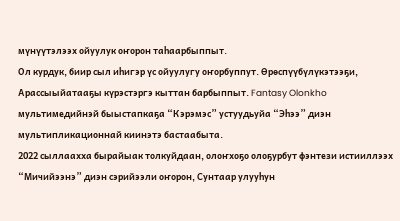мүнүүтэлээх ойуулук оҥорон таһаарбыппыт.
Ол курдук, биир сыл иһигэр үс ойуулугу оҥорбуппут. Өрөспүүбүлүкэтээҕи, Арассыыйатааҕы күрэстэргэ кыттан барбыппыт. Fantasy Olonkho мультимедийнэй быыстапкаҕа “Кэрэмэс” устуудьуйа “Эһээ” диэн мультипликационнай киинэтэ бастаабыта.
2022 сыллаахха бырайыак толкуйдаан, олоҥхоҕо олоҕурбут фэнтези истииллээх “Мичийээнэ” диэн сэрийээли оҥорон, Сунтаар улууһун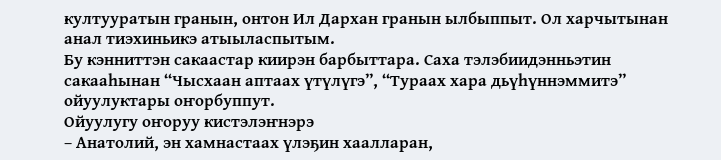култууратын гранын, онтон Ил Дархан гранын ылбыппыт. Ол харчытынан анал тиэхиньикэ атыыласпытым.
Бу кэнниттэн сакаастар киирэн барбыттара. Саха тэлэбиидэнньэтин сакааһынан “Чысхаан аптаах үтүлүгэ”, “Тураах хара дьүһүннэммитэ” ойуулуктары оҥорбуппут.
Ойуулугу оҥоруу кистэлэҥнэрэ
– Анатолий, эн хамнастаах үлэҕин хаалларан,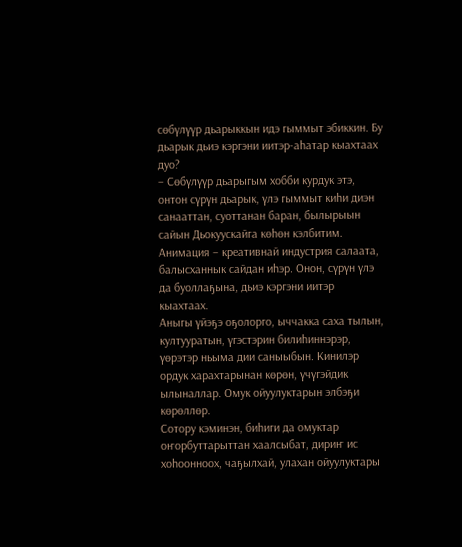сөбүлүүр дьарыккын идэ гыммыт эбиккин. Бу дьарык дьиэ кэргэни иитэр-аһатар кыахтаах дуо?
– Сөбүлүүр дьарыгым хобби курдук этэ, онтон сүрүн дьарык, үлэ гыммыт киһи диэн санааттан, суоттанан баран, былырыын сайын Дьокуускайга көһөн кэлбитим. Анимация – креативнай индустрия салаата, балысханнык сайдан иһэр. Онон, сүрүн үлэ да буоллаҕына, дьиэ кэргэни иитэр кыахтаах.
Аныгы үйэҕэ оҕолорго, ыччакка саха тылын, култууратын, үгэстэрин билиһиннэрэр, үөрэтэр ньыма дии саныыбын. Кинилэр ордук харахтарынан көрөн, үчүгэйдик ылыналлар. Омук ойуулуктарын элбэҕи көрөллөр.
Сотору кэминэн, биһиги да омуктар оҥорбуттарыттан хаалсыбат, дириҥ ис хоһоонноох, чаҕылхай, улахан ойуулуктары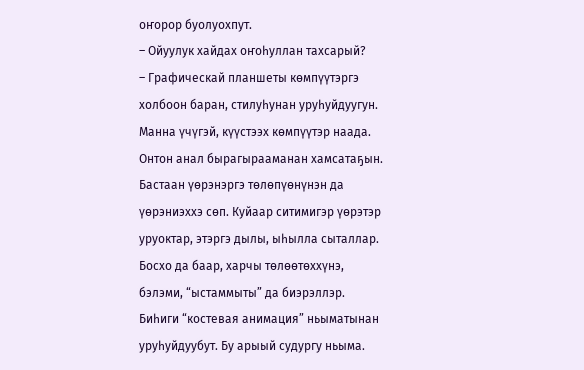оҥорор буолуохпут.
– Ойуулук хайдах оҥоһуллан тахсарый?
– Графическай планшеты көмпүүтэргэ холбоон баран, стилуһунан уруһуйдуугун. Манна үчүгэй, күүстээх көмпүүтэр наада. Онтон анал бырагырааманан хамсатаҕын.
Бастаан үөрэнэргэ төлөпүөнүнэн да үөрэниэххэ сөп. Куйаар ситимигэр үөрэтэр уруоктар, этэргэ дылы, ыһылла сыталлар. Босхо да баар, харчы төлөөтөххүнэ, бэлэми, “ыстаммыты” да биэрэллэр.
Биһиги “костевая анимация” ньыматынан уруһуйдуубут. Бу арыый судургу ньыма.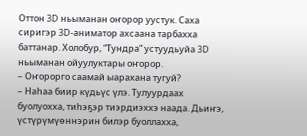Оттон 3D ньыманан оҥорор уустук. Саха сиригэр 3D-аниматор ахсаана тарбахха баттанар. Холобур, “Тундра” устуудьуйа 3D ньыманан ойуулуктары оҥорор.
– Оҥорорго саамай ыарахана тугуй?
– Наһаа биир күдьүс үлэ. Тулуурдаах буолуохха, тиһэҕэр тиэрдиэххэ наада. Дьиҥэ, үстүрүмүөннэрин билэр буоллахха,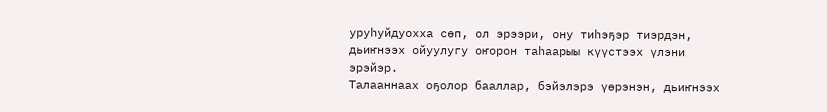уруһуйдуохха сөп, ол эрээри, ону тиһэҕэр тиэрдэн, дьиҥнээх ойуулугу оҥорон таһаарыы күүстээх үлэни эрэйэр.
Талааннаах оҕолор бааллар, бэйэлэрэ үөрэнэн, дьиҥнээх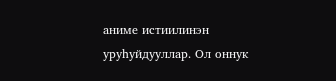аниме истиилинэн уруһуйдууллар. Ол оннук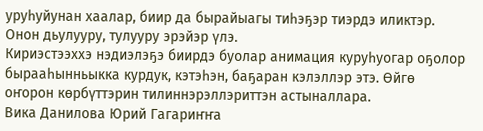уруһуйунан хаалар, биир да бырайыагы тиһэҕэр тиэрдэ иликтэр. Онон дьулууру, тулууру эрэйэр үлэ.
Кириэстээххэ нэдиэлэҕэ биирдэ буолар анимация куруһуогар оҕолор бырааһынньыкка курдук, кэтэһэн, баҕаран кэлэллэр этэ. Өйгө оҥорон көрбүттэрин тилиннэрэллэриттэн астыналлара.
Вика Данилова Юрий Гагариҥҥа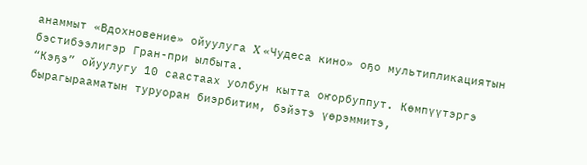анаммыт «Вдохновение» ойуулуга X «Чудеса кино» оҕо мультипликациятын бэстибээлигэр Гран-при ылбыта.
“Кэҕэ” ойуулугу 10 саастаах уолбун кытта оҥорбуппут. Көмпүүтэргэ бырагырааматын туруоран биэрбитим, бэйэтэ үөрэммитэ,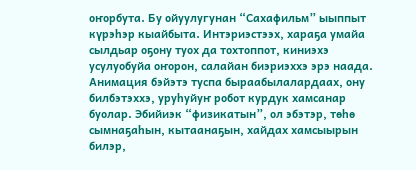оҥорбута. Бу ойуулугунан “Сахафильм” ыыппыт күрэһэр кыайбыта. Интэриэстээх, хараҕа умайа сылдьар оҕону туох да тохтоппот, киниэхэ усулуобуйа оҥорон, салайан биэриэххэ эрэ наада.
Анимация бэйэтэ туспа быраабылалардаах, ону билбэтэххэ, уруһуйуҥ робот курдук хамсанар буолар. Эбийиэк “физикатын”, ол эбэтэр, төһө сымнаҕаһын, кытаанаҕын, хайдах хамсыырын билэр,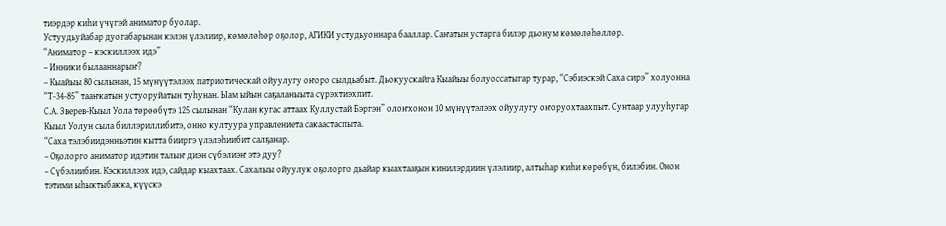тиэрдэр киһи үчүгэй аниматор буолар.
Устуудьуйабар дуогабарынан кэлэн үлэлиир, көмөлөһөр оҕолор, АГИКИ устудьуоннара бааллар. Саҥатын устарга билэр дьонум көмөлөһөллөр.
“Аниматор – кэскиллээх идэ”
– Инники былааннарыҥ?
– Кыайыы 80 сылынан, 15 мүнүүтэлээх патриотическай ойуулугу оҥоро сылдьабыт. Дьокуускайга Кыайыы болуоссатыгар турар, “Сэбиэскэй Саха сирэ” холуонна “Т-34-85” тааҥкатын устуоруйатын туһунан. Ыам ыйын саҕаланыыта сүрэхтиэхпит.
С.А. Зверев-Кыыл Уола төрөөбүтэ 125 сылынан “Кулан кугас аттаах Куллустай Бэргэн” олоҥхонон 10 мүнүүтэлээх ойуулугу оҥоруохтаахпыт. Сунтаар улууһугар Кыыл Уолун сыла биллэриллибитэ, онно култуура управлениета сакаастаспыта.
“Саха тэлэбиидэнньэтин кытта бииргэ үлэлэһиибит салҕанар.
– Оҕолорго аниматор идэтин талыҥ диэн сүбэлиэҥ этэ дуу?
– Сүбэлиибин. Кэскиллээх идэ, сайдар кыахтаах. Сахалыы ойуулук оҕолорго дьайар кыахтааҕын кинилэрдиин үлэлиир, алтыһар киһи көрөбүн, билэбин. Онон тэтими ыһыктыбакка, күүскэ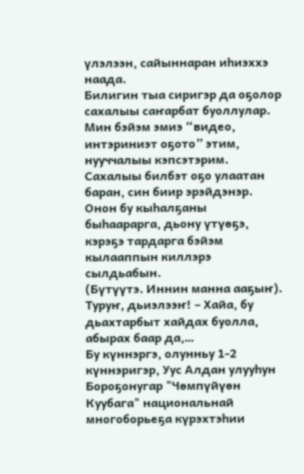үлэлээн, сайыннаран иһиэххэ наада.
Билигин тыа сиригэр да оҕолор сахалыы саҥарбат буоллулар. Мин бэйэм эмиэ “видео, интэриниэт оҕото” этим, нууччалыы кэпсэтэрим. Сахалыы билбэт оҕо улаатан баран, син биир эрэйдэнэр. Онон бу кыһалҕаны быһаарарга, дьону үтүөҕэ, кэрэҕэ тардарга бэйэм кылааппын киллэрэ сылдьабын.
(Бүтүүтэ. Иннин манна ааҕыҥ). Туруҥ, дьиэлээҥ! – Хайа, бу дьахтарбыт хайдах буолла, абырах баар да,…
Бу күннэргэ, олунньу 1-2 күннэригэр, Уус Алдан улууһун Бороҕонугар "Чөмпүйүөн Куубага" национальнай многоборьеҕа күрэхтэһии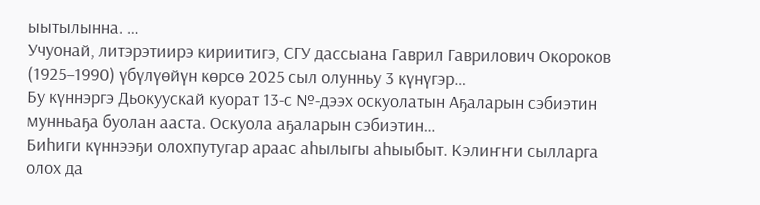ыытылынна. …
Учуонай, литэрэтиирэ кириитигэ, СГУ дассыана Гаврил Гаврилович Окороков (1925–1990) үбүлүөйүн көрсө 2025 сыл олунньу 3 күнүгэр…
Бу күннэргэ Дьокуускай куорат 13-с №-дээх оскуолатын Аҕаларын сэбиэтин мунньаҕа буолан ааста. Оскуола аҕаларын сэбиэтин…
Биһиги күннээҕи олохпутугар араас аһылыгы аһыыбыт. Кэлиҥҥи сылларга олох да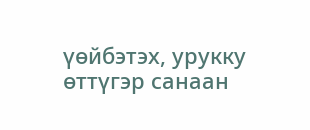үөйбэтэх, урукку өттүгэр санаан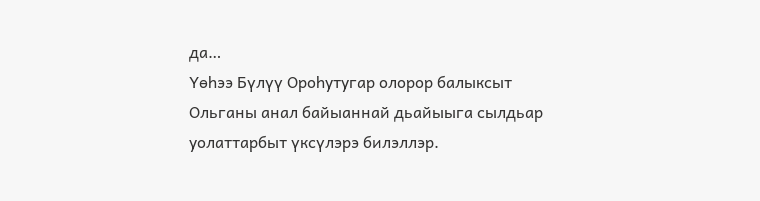да…
Үөһээ Бүлүү Ороһутугар олорор балыксыт Ольганы анал байыаннай дьайыыга сылдьар уолаттарбыт үксүлэрэ билэллэр.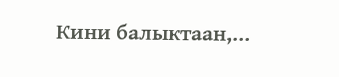Кини балыктаан,…